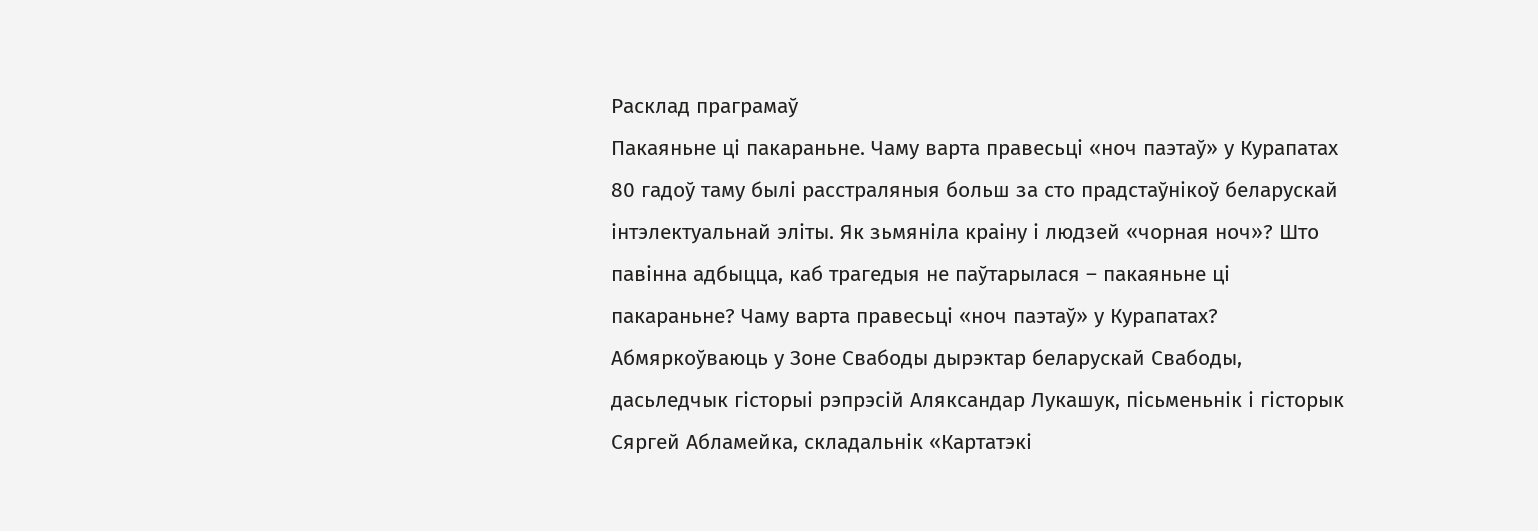Расклад праграмаў
Пакаяньне ці пакараньне. Чаму варта правесьці «ноч паэтаў» у Курапатах
80 гадоў таму былі расстраляныя больш за сто прадстаўнікоў беларускай інтэлектуальнай эліты. Як зьмяніла краіну і людзей «чорная ноч»? Што павінна адбыцца, каб трагедыя не паўтарылася – пакаяньне ці пакараньне? Чаму варта правесьці «ноч паэтаў» у Курапатах? Абмяркоўваюць у Зоне Свабоды дырэктар беларускай Свабоды, дасьледчык гісторыі рэпрэсій Аляксандар Лукашук, пісьменьнік і гісторык Сяргей Абламейка, складальнік «Картатэкі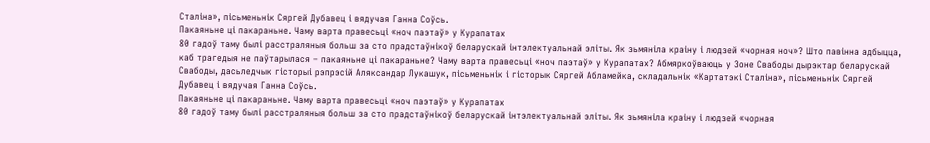Сталіна», пісьменьнік Сяргей Дубавец і вядучая Ганна Соўсь.
Пакаяньне ці пакараньне. Чаму варта правесьці «ноч паэтаў» у Курапатах
80 гадоў таму былі расстраляныя больш за сто прадстаўнікоў беларускай інтэлектуальнай эліты. Як зьмяніла краіну і людзей «чорная ноч»? Што павінна адбыцца, каб трагедыя не паўтарылася – пакаяньне ці пакараньне? Чаму варта правесьці «ноч паэтаў» у Курапатах? Абмяркоўваюць у Зоне Свабоды дырэктар беларускай Свабоды, дасьледчык гісторыі рэпрэсій Аляксандар Лукашук, пісьменьнік і гісторык Сяргей Абламейка, складальнік «Картатэкі Сталіна», пісьменьнік Сяргей Дубавец і вядучая Ганна Соўсь.
Пакаяньне ці пакараньне. Чаму варта правесьці «ноч паэтаў» у Курапатах
80 гадоў таму былі расстраляныя больш за сто прадстаўнікоў беларускай інтэлектуальнай эліты. Як зьмяніла краіну і людзей «чорная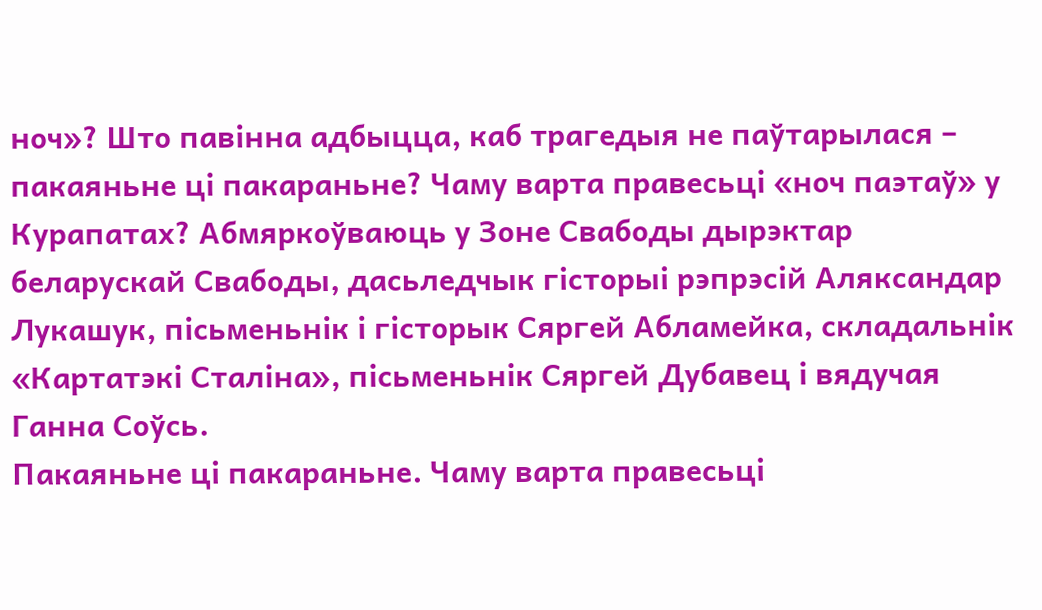ноч»? Што павінна адбыцца, каб трагедыя не паўтарылася – пакаяньне ці пакараньне? Чаму варта правесьці «ноч паэтаў» у Курапатах? Абмяркоўваюць у Зоне Свабоды дырэктар беларускай Свабоды, дасьледчык гісторыі рэпрэсій Аляксандар Лукашук, пісьменьнік і гісторык Сяргей Абламейка, складальнік «Картатэкі Сталіна», пісьменьнік Сяргей Дубавец і вядучая Ганна Соўсь.
Пакаяньне ці пакараньне. Чаму варта правесьці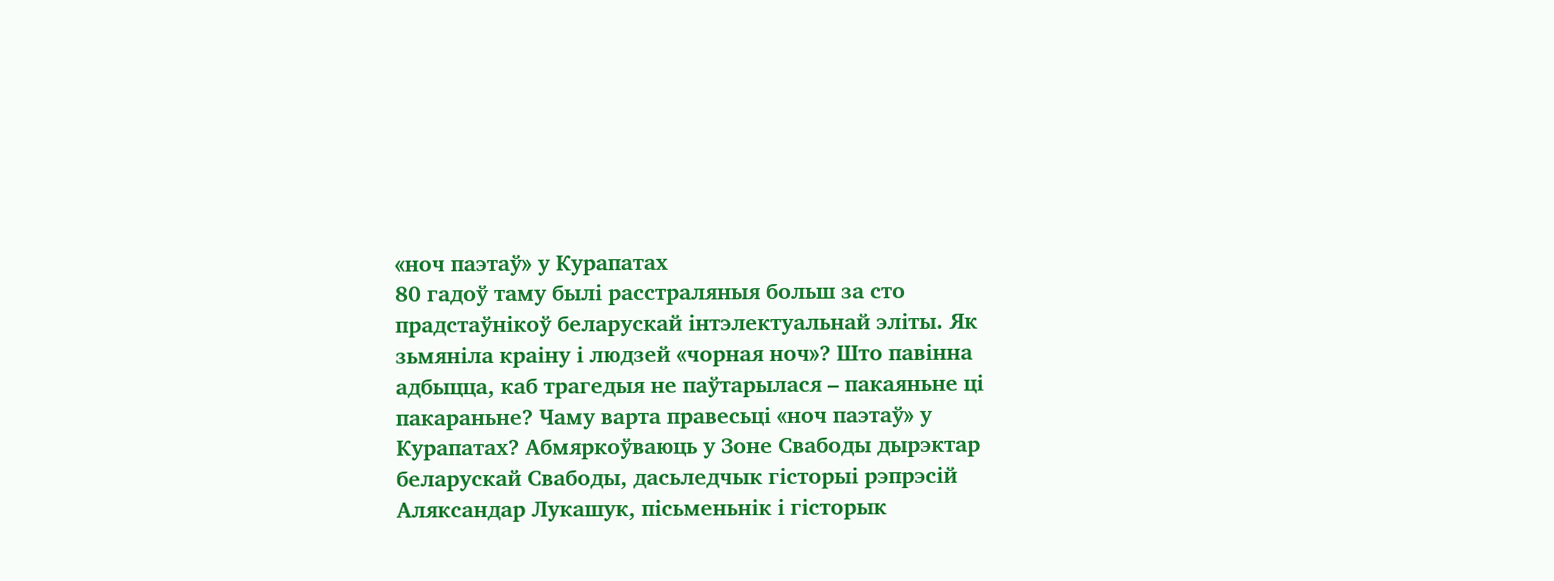«ноч паэтаў» у Курапатах
80 гадоў таму былі расстраляныя больш за сто прадстаўнікоў беларускай інтэлектуальнай эліты. Як зьмяніла краіну і людзей «чорная ноч»? Што павінна адбыцца, каб трагедыя не паўтарылася – пакаяньне ці пакараньне? Чаму варта правесьці «ноч паэтаў» у Курапатах? Абмяркоўваюць у Зоне Свабоды дырэктар беларускай Свабоды, дасьледчык гісторыі рэпрэсій Аляксандар Лукашук, пісьменьнік і гісторык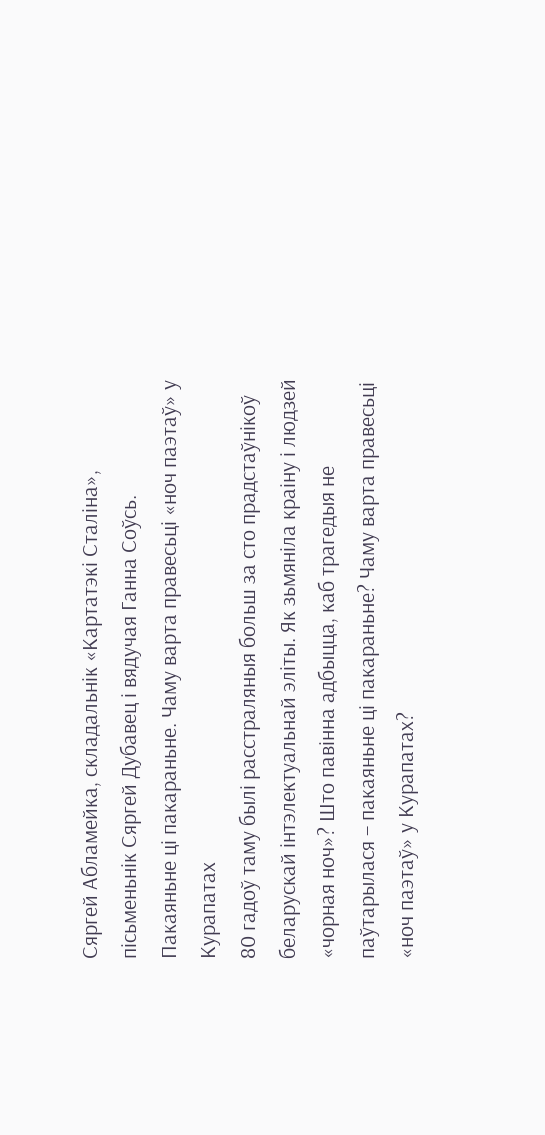Сяргей Абламейка, складальнік «Картатэкі Сталіна», пісьменьнік Сяргей Дубавец і вядучая Ганна Соўсь.
Пакаяньне ці пакараньне. Чаму варта правесьці «ноч паэтаў» у Курапатах
80 гадоў таму былі расстраляныя больш за сто прадстаўнікоў беларускай інтэлектуальнай эліты. Як зьмяніла краіну і людзей «чорная ноч»? Што павінна адбыцца, каб трагедыя не паўтарылася – пакаяньне ці пакараньне? Чаму варта правесьці «ноч паэтаў» у Курапатах?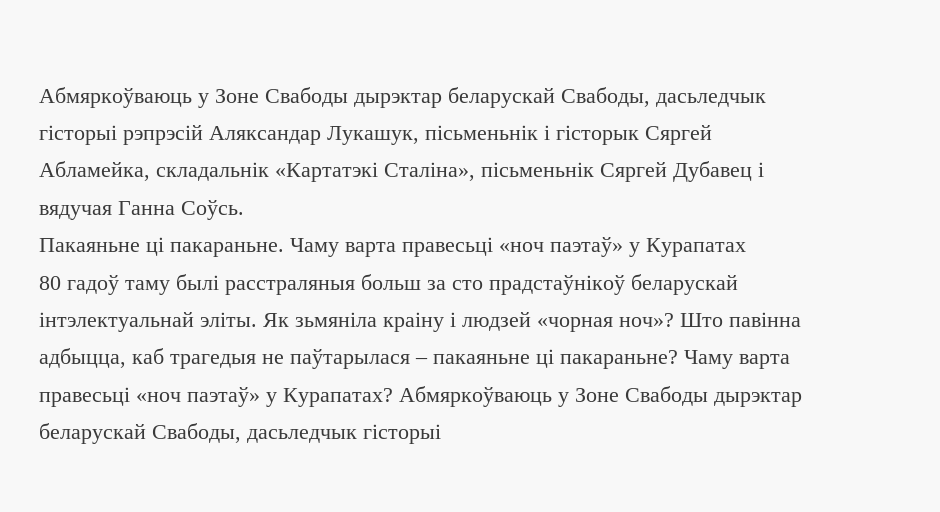Абмяркоўваюць у Зоне Свабоды дырэктар беларускай Свабоды, дасьледчык гісторыі рэпрэсій Аляксандар Лукашук, пісьменьнік і гісторык Сяргей Абламейка, складальнік «Картатэкі Сталіна», пісьменьнік Сяргей Дубавец і вядучая Ганна Соўсь.
Пакаяньне ці пакараньне. Чаму варта правесьці «ноч паэтаў» у Курапатах
80 гадоў таму былі расстраляныя больш за сто прадстаўнікоў беларускай інтэлектуальнай эліты. Як зьмяніла краіну і людзей «чорная ноч»? Што павінна адбыцца, каб трагедыя не паўтарылася – пакаяньне ці пакараньне? Чаму варта правесьці «ноч паэтаў» у Курапатах? Абмяркоўваюць у Зоне Свабоды дырэктар беларускай Свабоды, дасьледчык гісторыі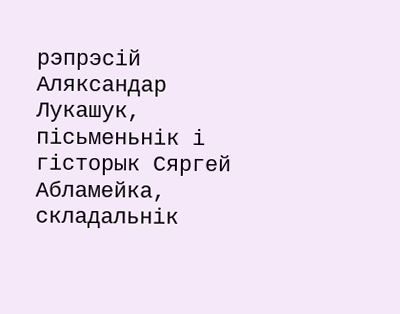рэпрэсій Аляксандар Лукашук, пісьменьнік і гісторык Сяргей Абламейка, складальнік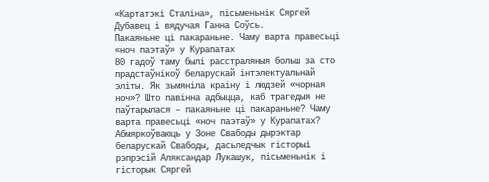«Картатэкі Сталіна», пісьменьнік Сяргей Дубавец і вядучая Ганна Соўсь.
Пакаяньне ці пакараньне. Чаму варта правесьці «ноч паэтаў» у Курапатах
80 гадоў таму былі расстраляныя больш за сто прадстаўнікоў беларускай інтэлектуальнай эліты. Як зьмяніла краіну і людзей «чорная ноч»? Што павінна адбыцца, каб трагедыя не паўтарылася – пакаяньне ці пакараньне? Чаму варта правесьці «ноч паэтаў» у Курапатах? Абмяркоўваюць у Зоне Свабоды дырэктар беларускай Свабоды, дасьледчык гісторыі рэпрэсій Аляксандар Лукашук, пісьменьнік і гісторык Сяргей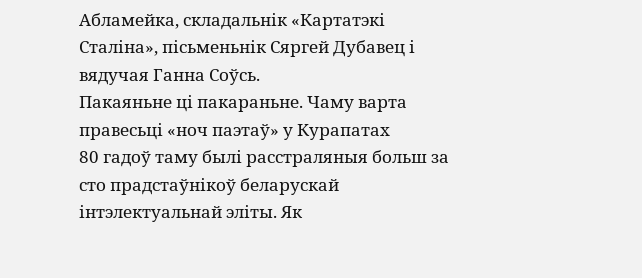Абламейка, складальнік «Картатэкі Сталіна», пісьменьнік Сяргей Дубавец і вядучая Ганна Соўсь.
Пакаяньне ці пакараньне. Чаму варта правесьці «ноч паэтаў» у Курапатах
80 гадоў таму былі расстраляныя больш за сто прадстаўнікоў беларускай інтэлектуальнай эліты. Як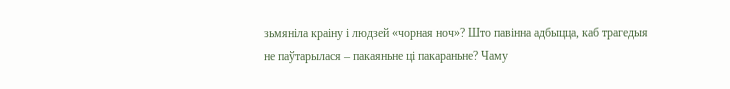зьмяніла краіну і людзей «чорная ноч»? Што павінна адбыцца, каб трагедыя не паўтарылася – пакаяньне ці пакараньне? Чаму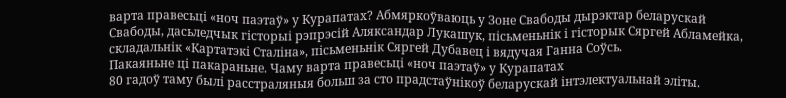варта правесьці «ноч паэтаў» у Курапатах? Абмяркоўваюць у Зоне Свабоды дырэктар беларускай Свабоды, дасьледчык гісторыі рэпрэсій Аляксандар Лукашук, пісьменьнік і гісторык Сяргей Абламейка, складальнік «Картатэкі Сталіна», пісьменьнік Сяргей Дубавец і вядучая Ганна Соўсь.
Пакаяньне ці пакараньне. Чаму варта правесьці «ноч паэтаў» у Курапатах
80 гадоў таму былі расстраляныя больш за сто прадстаўнікоў беларускай інтэлектуальнай эліты.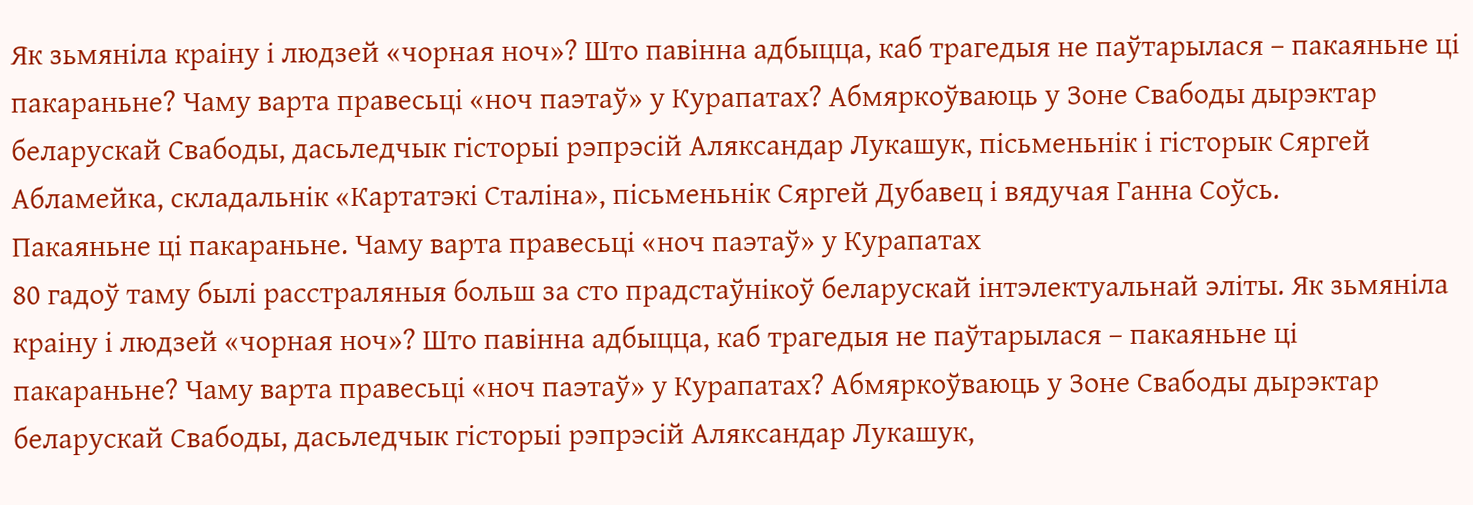Як зьмяніла краіну і людзей «чорная ноч»? Што павінна адбыцца, каб трагедыя не паўтарылася – пакаяньне ці пакараньне? Чаму варта правесьці «ноч паэтаў» у Курапатах? Абмяркоўваюць у Зоне Свабоды дырэктар беларускай Свабоды, дасьледчык гісторыі рэпрэсій Аляксандар Лукашук, пісьменьнік і гісторык Сяргей Абламейка, складальнік «Картатэкі Сталіна», пісьменьнік Сяргей Дубавец і вядучая Ганна Соўсь.
Пакаяньне ці пакараньне. Чаму варта правесьці «ноч паэтаў» у Курапатах
80 гадоў таму былі расстраляныя больш за сто прадстаўнікоў беларускай інтэлектуальнай эліты. Як зьмяніла краіну і людзей «чорная ноч»? Што павінна адбыцца, каб трагедыя не паўтарылася – пакаяньне ці пакараньне? Чаму варта правесьці «ноч паэтаў» у Курапатах? Абмяркоўваюць у Зоне Свабоды дырэктар беларускай Свабоды, дасьледчык гісторыі рэпрэсій Аляксандар Лукашук,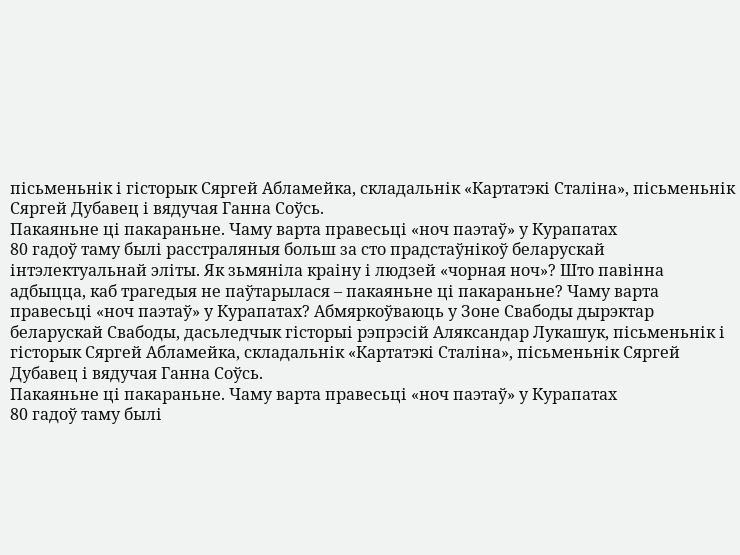пісьменьнік і гісторык Сяргей Абламейка, складальнік «Картатэкі Сталіна», пісьменьнік Сяргей Дубавец і вядучая Ганна Соўсь.
Пакаяньне ці пакараньне. Чаму варта правесьці «ноч паэтаў» у Курапатах
80 гадоў таму былі расстраляныя больш за сто прадстаўнікоў беларускай інтэлектуальнай эліты. Як зьмяніла краіну і людзей «чорная ноч»? Што павінна адбыцца, каб трагедыя не паўтарылася – пакаяньне ці пакараньне? Чаму варта правесьці «ноч паэтаў» у Курапатах? Абмяркоўваюць у Зоне Свабоды дырэктар беларускай Свабоды, дасьледчык гісторыі рэпрэсій Аляксандар Лукашук, пісьменьнік і гісторык Сяргей Абламейка, складальнік «Картатэкі Сталіна», пісьменьнік Сяргей Дубавец і вядучая Ганна Соўсь.
Пакаяньне ці пакараньне. Чаму варта правесьці «ноч паэтаў» у Курапатах
80 гадоў таму былі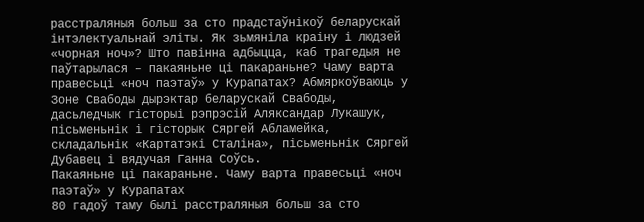расстраляныя больш за сто прадстаўнікоў беларускай інтэлектуальнай эліты. Як зьмяніла краіну і людзей «чорная ноч»? Што павінна адбыцца, каб трагедыя не паўтарылася – пакаяньне ці пакараньне? Чаму варта правесьці «ноч паэтаў» у Курапатах? Абмяркоўваюць у Зоне Свабоды дырэктар беларускай Свабоды, дасьледчык гісторыі рэпрэсій Аляксандар Лукашук, пісьменьнік і гісторык Сяргей Абламейка, складальнік «Картатэкі Сталіна», пісьменьнік Сяргей Дубавец і вядучая Ганна Соўсь.
Пакаяньне ці пакараньне. Чаму варта правесьці «ноч паэтаў» у Курапатах
80 гадоў таму былі расстраляныя больш за сто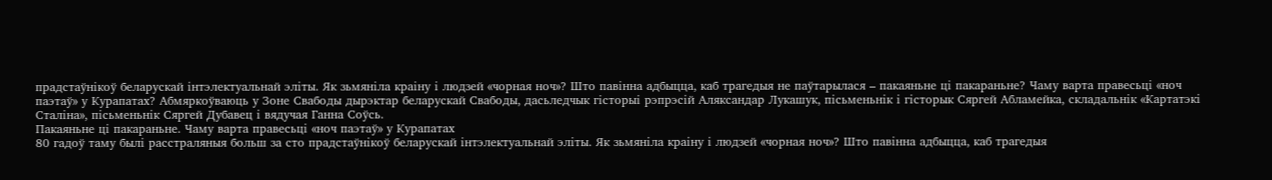прадстаўнікоў беларускай інтэлектуальнай эліты. Як зьмяніла краіну і людзей «чорная ноч»? Што павінна адбыцца, каб трагедыя не паўтарылася – пакаяньне ці пакараньне? Чаму варта правесьці «ноч паэтаў» у Курапатах? Абмяркоўваюць у Зоне Свабоды дырэктар беларускай Свабоды, дасьледчык гісторыі рэпрэсій Аляксандар Лукашук, пісьменьнік і гісторык Сяргей Абламейка, складальнік «Картатэкі Сталіна», пісьменьнік Сяргей Дубавец і вядучая Ганна Соўсь.
Пакаяньне ці пакараньне. Чаму варта правесьці «ноч паэтаў» у Курапатах
80 гадоў таму былі расстраляныя больш за сто прадстаўнікоў беларускай інтэлектуальнай эліты. Як зьмяніла краіну і людзей «чорная ноч»? Што павінна адбыцца, каб трагедыя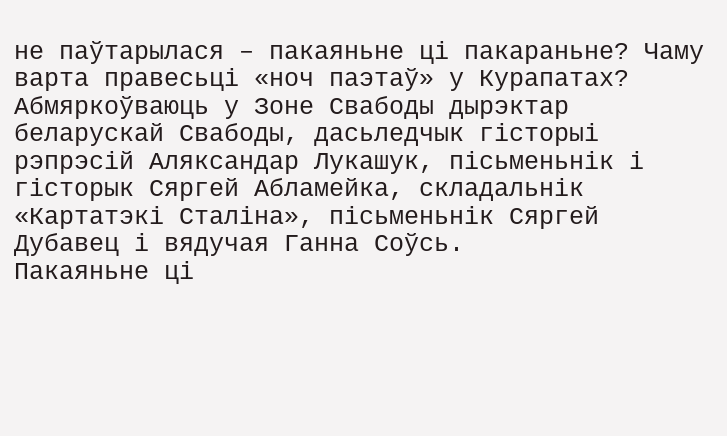не паўтарылася – пакаяньне ці пакараньне? Чаму варта правесьці «ноч паэтаў» у Курапатах? Абмяркоўваюць у Зоне Свабоды дырэктар беларускай Свабоды, дасьледчык гісторыі рэпрэсій Аляксандар Лукашук, пісьменьнік і гісторык Сяргей Абламейка, складальнік «Картатэкі Сталіна», пісьменьнік Сяргей Дубавец і вядучая Ганна Соўсь.
Пакаяньне ці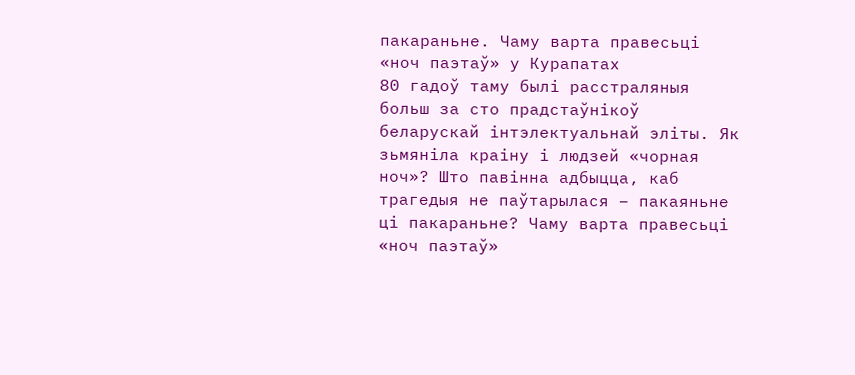пакараньне. Чаму варта правесьці «ноч паэтаў» у Курапатах
80 гадоў таму былі расстраляныя больш за сто прадстаўнікоў беларускай інтэлектуальнай эліты. Як зьмяніла краіну і людзей «чорная ноч»? Што павінна адбыцца, каб трагедыя не паўтарылася – пакаяньне ці пакараньне? Чаму варта правесьці «ноч паэтаў»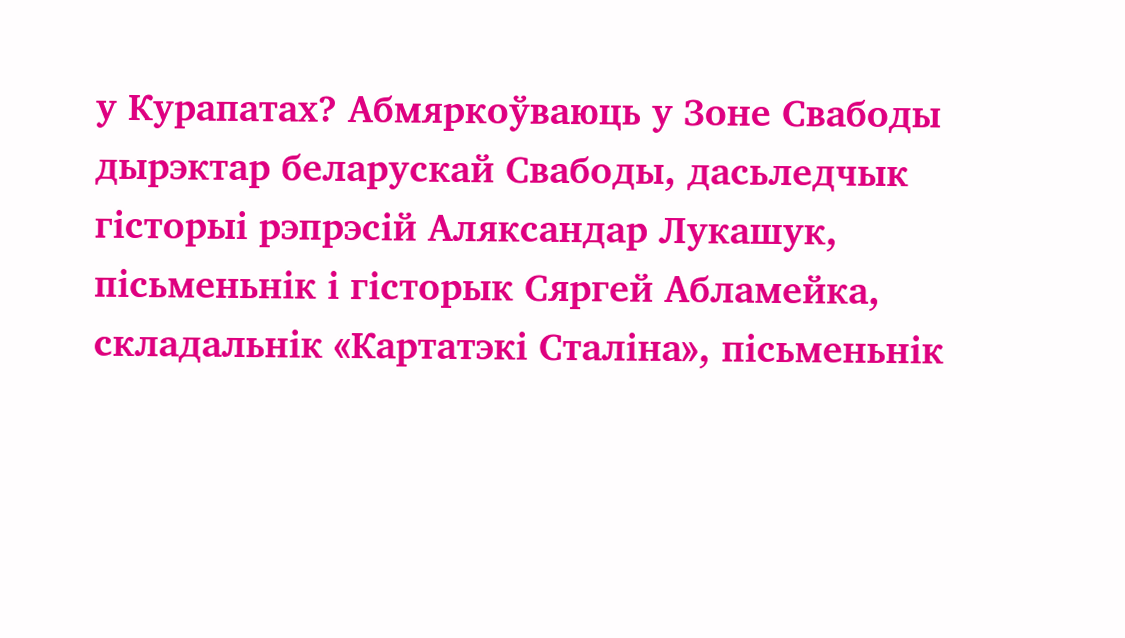у Курапатах? Абмяркоўваюць у Зоне Свабоды дырэктар беларускай Свабоды, дасьледчык гісторыі рэпрэсій Аляксандар Лукашук, пісьменьнік і гісторык Сяргей Абламейка, складальнік «Картатэкі Сталіна», пісьменьнік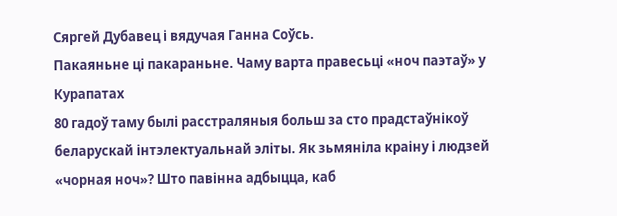Сяргей Дубавец і вядучая Ганна Соўсь.
Пакаяньне ці пакараньне. Чаму варта правесьці «ноч паэтаў» у Курапатах
80 гадоў таму былі расстраляныя больш за сто прадстаўнікоў беларускай інтэлектуальнай эліты. Як зьмяніла краіну і людзей «чорная ноч»? Што павінна адбыцца, каб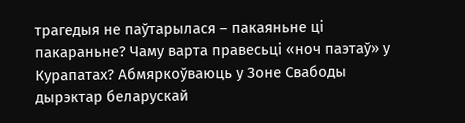трагедыя не паўтарылася – пакаяньне ці пакараньне? Чаму варта правесьці «ноч паэтаў» у Курапатах? Абмяркоўваюць у Зоне Свабоды дырэктар беларускай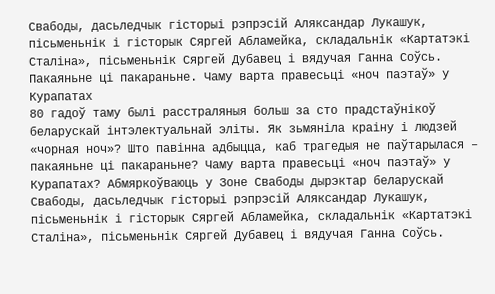Свабоды, дасьледчык гісторыі рэпрэсій Аляксандар Лукашук, пісьменьнік і гісторык Сяргей Абламейка, складальнік «Картатэкі Сталіна», пісьменьнік Сяргей Дубавец і вядучая Ганна Соўсь.
Пакаяньне ці пакараньне. Чаму варта правесьці «ноч паэтаў» у Курапатах
80 гадоў таму былі расстраляныя больш за сто прадстаўнікоў беларускай інтэлектуальнай эліты. Як зьмяніла краіну і людзей «чорная ноч»? Што павінна адбыцца, каб трагедыя не паўтарылася – пакаяньне ці пакараньне? Чаму варта правесьці «ноч паэтаў» у Курапатах? Абмяркоўваюць у Зоне Свабоды дырэктар беларускай Свабоды, дасьледчык гісторыі рэпрэсій Аляксандар Лукашук, пісьменьнік і гісторык Сяргей Абламейка, складальнік «Картатэкі Сталіна», пісьменьнік Сяргей Дубавец і вядучая Ганна Соўсь.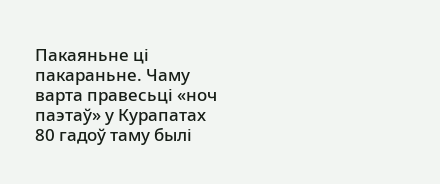Пакаяньне ці пакараньне. Чаму варта правесьці «ноч паэтаў» у Курапатах
80 гадоў таму былі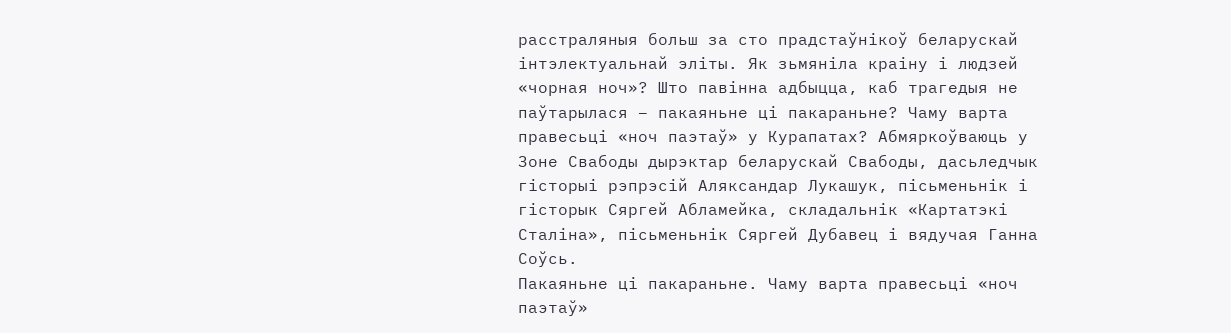расстраляныя больш за сто прадстаўнікоў беларускай інтэлектуальнай эліты. Як зьмяніла краіну і людзей «чорная ноч»? Што павінна адбыцца, каб трагедыя не паўтарылася – пакаяньне ці пакараньне? Чаму варта правесьці «ноч паэтаў» у Курапатах? Абмяркоўваюць у Зоне Свабоды дырэктар беларускай Свабоды, дасьледчык гісторыі рэпрэсій Аляксандар Лукашук, пісьменьнік і гісторык Сяргей Абламейка, складальнік «Картатэкі Сталіна», пісьменьнік Сяргей Дубавец і вядучая Ганна Соўсь.
Пакаяньне ці пакараньне. Чаму варта правесьці «ноч паэтаў»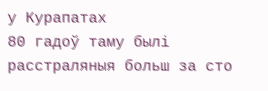у Курапатах
80 гадоў таму былі расстраляныя больш за сто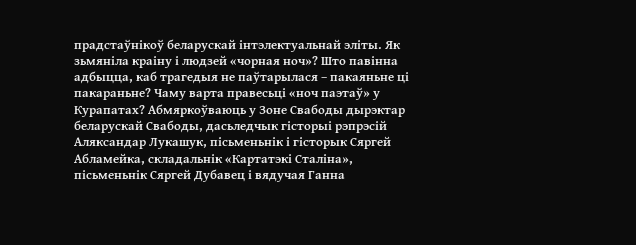прадстаўнікоў беларускай інтэлектуальнай эліты. Як зьмяніла краіну і людзей «чорная ноч»? Што павінна адбыцца, каб трагедыя не паўтарылася – пакаяньне ці пакараньне? Чаму варта правесьці «ноч паэтаў» у Курапатах? Абмяркоўваюць у Зоне Свабоды дырэктар беларускай Свабоды, дасьледчык гісторыі рэпрэсій Аляксандар Лукашук, пісьменьнік і гісторык Сяргей Абламейка, складальнік «Картатэкі Сталіна», пісьменьнік Сяргей Дубавец і вядучая Ганна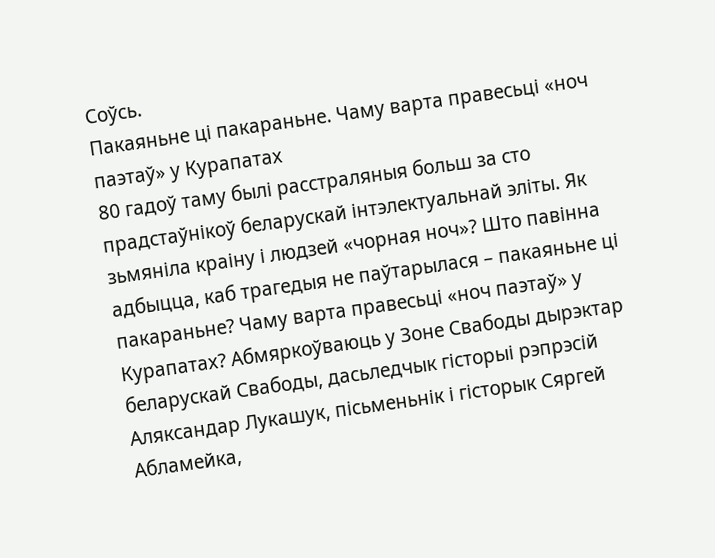Соўсь.
Пакаяньне ці пакараньне. Чаму варта правесьці «ноч паэтаў» у Курапатах
80 гадоў таму былі расстраляныя больш за сто прадстаўнікоў беларускай інтэлектуальнай эліты. Як зьмяніла краіну і людзей «чорная ноч»? Што павінна адбыцца, каб трагедыя не паўтарылася – пакаяньне ці пакараньне? Чаму варта правесьці «ноч паэтаў» у Курапатах? Абмяркоўваюць у Зоне Свабоды дырэктар беларускай Свабоды, дасьледчык гісторыі рэпрэсій Аляксандар Лукашук, пісьменьнік і гісторык Сяргей Абламейка,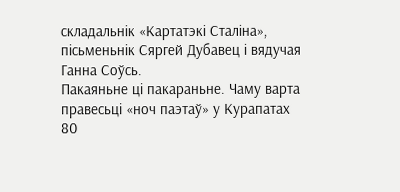складальнік «Картатэкі Сталіна», пісьменьнік Сяргей Дубавец і вядучая Ганна Соўсь.
Пакаяньне ці пакараньне. Чаму варта правесьці «ноч паэтаў» у Курапатах
80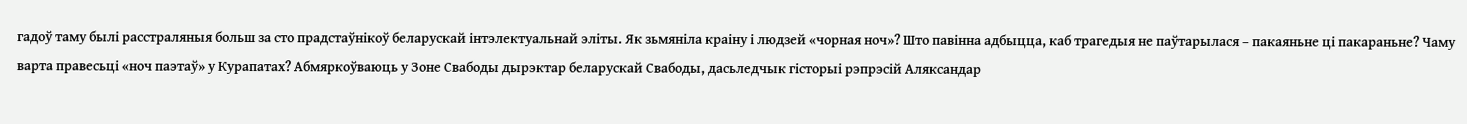гадоў таму былі расстраляныя больш за сто прадстаўнікоў беларускай інтэлектуальнай эліты. Як зьмяніла краіну і людзей «чорная ноч»? Што павінна адбыцца, каб трагедыя не паўтарылася – пакаяньне ці пакараньне? Чаму варта правесьці «ноч паэтаў» у Курапатах? Абмяркоўваюць у Зоне Свабоды дырэктар беларускай Свабоды, дасьледчык гісторыі рэпрэсій Аляксандар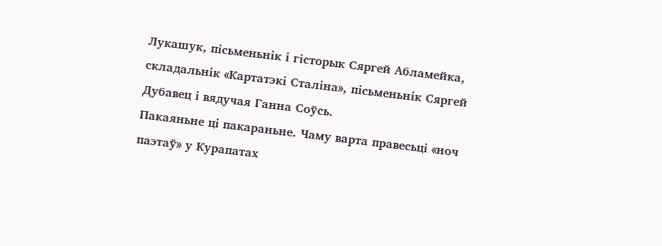Лукашук, пісьменьнік і гісторык Сяргей Абламейка, складальнік «Картатэкі Сталіна», пісьменьнік Сяргей Дубавец і вядучая Ганна Соўсь.
Пакаяньне ці пакараньне. Чаму варта правесьці «ноч паэтаў» у Курапатах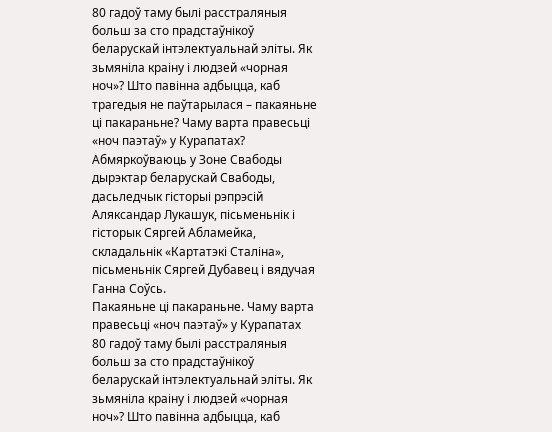80 гадоў таму былі расстраляныя больш за сто прадстаўнікоў беларускай інтэлектуальнай эліты. Як зьмяніла краіну і людзей «чорная ноч»? Што павінна адбыцца, каб трагедыя не паўтарылася – пакаяньне ці пакараньне? Чаму варта правесьці «ноч паэтаў» у Курапатах? Абмяркоўваюць у Зоне Свабоды дырэктар беларускай Свабоды, дасьледчык гісторыі рэпрэсій Аляксандар Лукашук, пісьменьнік і гісторык Сяргей Абламейка, складальнік «Картатэкі Сталіна», пісьменьнік Сяргей Дубавец і вядучая Ганна Соўсь.
Пакаяньне ці пакараньне. Чаму варта правесьці «ноч паэтаў» у Курапатах
80 гадоў таму былі расстраляныя больш за сто прадстаўнікоў беларускай інтэлектуальнай эліты. Як зьмяніла краіну і людзей «чорная ноч»? Што павінна адбыцца, каб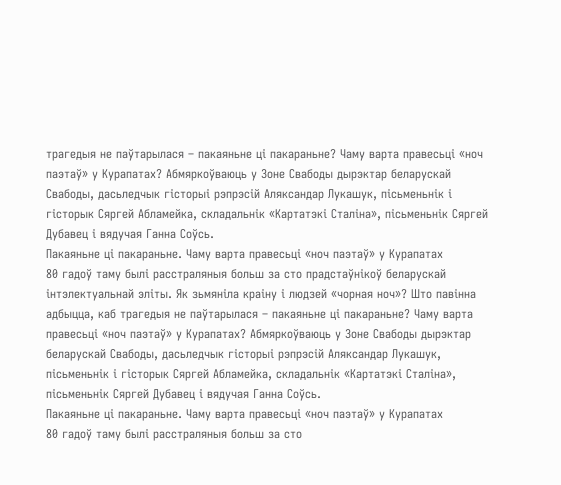трагедыя не паўтарылася – пакаяньне ці пакараньне? Чаму варта правесьці «ноч паэтаў» у Курапатах? Абмяркоўваюць у Зоне Свабоды дырэктар беларускай Свабоды, дасьледчык гісторыі рэпрэсій Аляксандар Лукашук, пісьменьнік і гісторык Сяргей Абламейка, складальнік «Картатэкі Сталіна», пісьменьнік Сяргей Дубавец і вядучая Ганна Соўсь.
Пакаяньне ці пакараньне. Чаму варта правесьці «ноч паэтаў» у Курапатах
80 гадоў таму былі расстраляныя больш за сто прадстаўнікоў беларускай інтэлектуальнай эліты. Як зьмяніла краіну і людзей «чорная ноч»? Што павінна адбыцца, каб трагедыя не паўтарылася – пакаяньне ці пакараньне? Чаму варта правесьці «ноч паэтаў» у Курапатах? Абмяркоўваюць у Зоне Свабоды дырэктар беларускай Свабоды, дасьледчык гісторыі рэпрэсій Аляксандар Лукашук, пісьменьнік і гісторык Сяргей Абламейка, складальнік «Картатэкі Сталіна», пісьменьнік Сяргей Дубавец і вядучая Ганна Соўсь.
Пакаяньне ці пакараньне. Чаму варта правесьці «ноч паэтаў» у Курапатах
80 гадоў таму былі расстраляныя больш за сто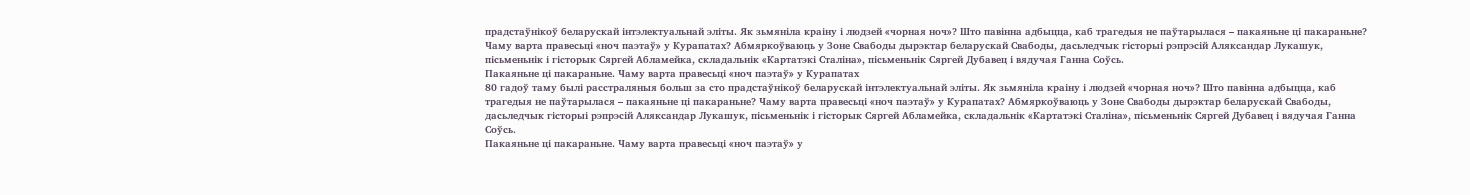прадстаўнікоў беларускай інтэлектуальнай эліты. Як зьмяніла краіну і людзей «чорная ноч»? Што павінна адбыцца, каб трагедыя не паўтарылася – пакаяньне ці пакараньне? Чаму варта правесьці «ноч паэтаў» у Курапатах? Абмяркоўваюць у Зоне Свабоды дырэктар беларускай Свабоды, дасьледчык гісторыі рэпрэсій Аляксандар Лукашук, пісьменьнік і гісторык Сяргей Абламейка, складальнік «Картатэкі Сталіна», пісьменьнік Сяргей Дубавец і вядучая Ганна Соўсь.
Пакаяньне ці пакараньне. Чаму варта правесьці «ноч паэтаў» у Курапатах
80 гадоў таму былі расстраляныя больш за сто прадстаўнікоў беларускай інтэлектуальнай эліты. Як зьмяніла краіну і людзей «чорная ноч»? Што павінна адбыцца, каб трагедыя не паўтарылася – пакаяньне ці пакараньне? Чаму варта правесьці «ноч паэтаў» у Курапатах? Абмяркоўваюць у Зоне Свабоды дырэктар беларускай Свабоды, дасьледчык гісторыі рэпрэсій Аляксандар Лукашук, пісьменьнік і гісторык Сяргей Абламейка, складальнік «Картатэкі Сталіна», пісьменьнік Сяргей Дубавец і вядучая Ганна Соўсь.
Пакаяньне ці пакараньне. Чаму варта правесьці «ноч паэтаў» у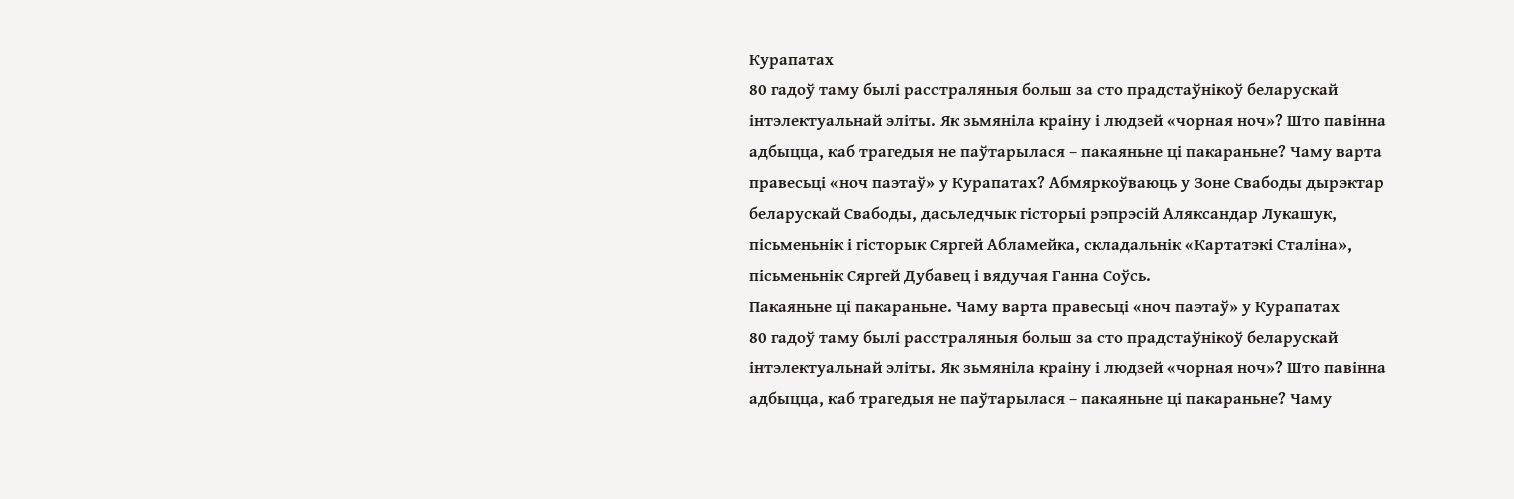Курапатах
80 гадоў таму былі расстраляныя больш за сто прадстаўнікоў беларускай інтэлектуальнай эліты. Як зьмяніла краіну і людзей «чорная ноч»? Што павінна адбыцца, каб трагедыя не паўтарылася – пакаяньне ці пакараньне? Чаму варта правесьці «ноч паэтаў» у Курапатах? Абмяркоўваюць у Зоне Свабоды дырэктар беларускай Свабоды, дасьледчык гісторыі рэпрэсій Аляксандар Лукашук, пісьменьнік і гісторык Сяргей Абламейка, складальнік «Картатэкі Сталіна», пісьменьнік Сяргей Дубавец і вядучая Ганна Соўсь.
Пакаяньне ці пакараньне. Чаму варта правесьці «ноч паэтаў» у Курапатах
80 гадоў таму былі расстраляныя больш за сто прадстаўнікоў беларускай інтэлектуальнай эліты. Як зьмяніла краіну і людзей «чорная ноч»? Што павінна адбыцца, каб трагедыя не паўтарылася – пакаяньне ці пакараньне? Чаму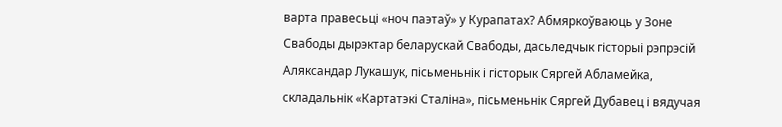варта правесьці «ноч паэтаў» у Курапатах? Абмяркоўваюць у Зоне Свабоды дырэктар беларускай Свабоды, дасьледчык гісторыі рэпрэсій Аляксандар Лукашук, пісьменьнік і гісторык Сяргей Абламейка, складальнік «Картатэкі Сталіна», пісьменьнік Сяргей Дубавец і вядучая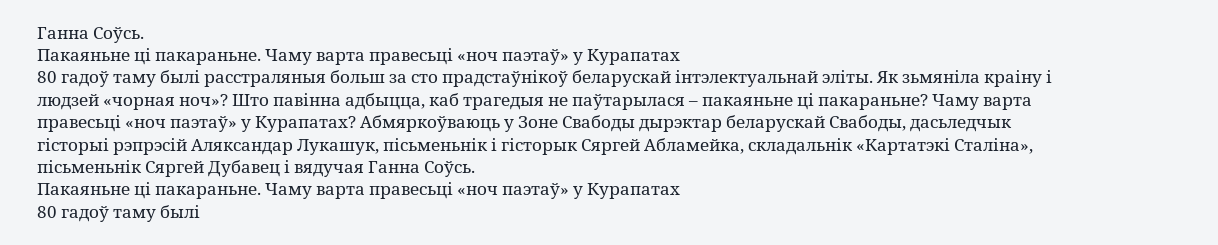Ганна Соўсь.
Пакаяньне ці пакараньне. Чаму варта правесьці «ноч паэтаў» у Курапатах
80 гадоў таму былі расстраляныя больш за сто прадстаўнікоў беларускай інтэлектуальнай эліты. Як зьмяніла краіну і людзей «чорная ноч»? Што павінна адбыцца, каб трагедыя не паўтарылася – пакаяньне ці пакараньне? Чаму варта правесьці «ноч паэтаў» у Курапатах? Абмяркоўваюць у Зоне Свабоды дырэктар беларускай Свабоды, дасьледчык гісторыі рэпрэсій Аляксандар Лукашук, пісьменьнік і гісторык Сяргей Абламейка, складальнік «Картатэкі Сталіна», пісьменьнік Сяргей Дубавец і вядучая Ганна Соўсь.
Пакаяньне ці пакараньне. Чаму варта правесьці «ноч паэтаў» у Курапатах
80 гадоў таму былі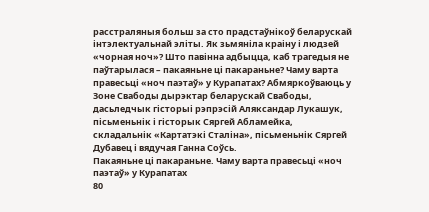расстраляныя больш за сто прадстаўнікоў беларускай інтэлектуальнай эліты. Як зьмяніла краіну і людзей «чорная ноч»? Што павінна адбыцца, каб трагедыя не паўтарылася – пакаяньне ці пакараньне? Чаму варта правесьці «ноч паэтаў» у Курапатах? Абмяркоўваюць у Зоне Свабоды дырэктар беларускай Свабоды, дасьледчык гісторыі рэпрэсій Аляксандар Лукашук, пісьменьнік і гісторык Сяргей Абламейка, складальнік «Картатэкі Сталіна», пісьменьнік Сяргей Дубавец і вядучая Ганна Соўсь.
Пакаяньне ці пакараньне. Чаму варта правесьці «ноч паэтаў» у Курапатах
80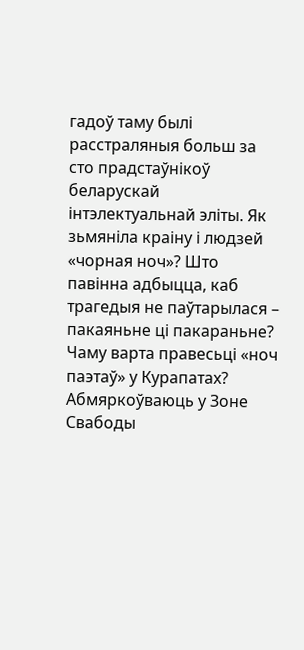гадоў таму былі расстраляныя больш за сто прадстаўнікоў беларускай інтэлектуальнай эліты. Як зьмяніла краіну і людзей «чорная ноч»? Што павінна адбыцца, каб трагедыя не паўтарылася – пакаяньне ці пакараньне? Чаму варта правесьці «ноч паэтаў» у Курапатах? Абмяркоўваюць у Зоне Свабоды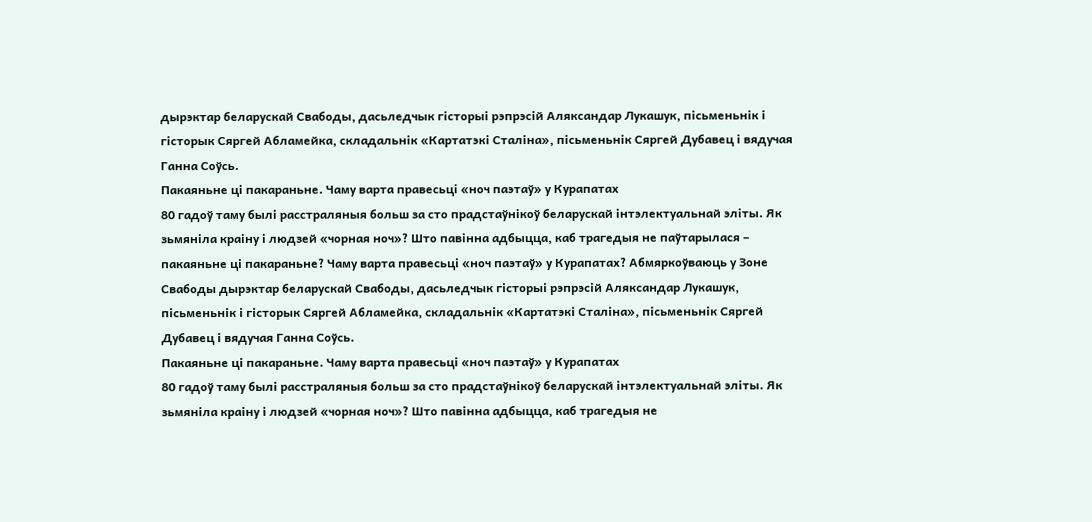дырэктар беларускай Свабоды, дасьледчык гісторыі рэпрэсій Аляксандар Лукашук, пісьменьнік і гісторык Сяргей Абламейка, складальнік «Картатэкі Сталіна», пісьменьнік Сяргей Дубавец і вядучая Ганна Соўсь.
Пакаяньне ці пакараньне. Чаму варта правесьці «ноч паэтаў» у Курапатах
80 гадоў таму былі расстраляныя больш за сто прадстаўнікоў беларускай інтэлектуальнай эліты. Як зьмяніла краіну і людзей «чорная ноч»? Што павінна адбыцца, каб трагедыя не паўтарылася – пакаяньне ці пакараньне? Чаму варта правесьці «ноч паэтаў» у Курапатах? Абмяркоўваюць у Зоне Свабоды дырэктар беларускай Свабоды, дасьледчык гісторыі рэпрэсій Аляксандар Лукашук, пісьменьнік і гісторык Сяргей Абламейка, складальнік «Картатэкі Сталіна», пісьменьнік Сяргей Дубавец і вядучая Ганна Соўсь.
Пакаяньне ці пакараньне. Чаму варта правесьці «ноч паэтаў» у Курапатах
80 гадоў таму былі расстраляныя больш за сто прадстаўнікоў беларускай інтэлектуальнай эліты. Як зьмяніла краіну і людзей «чорная ноч»? Што павінна адбыцца, каб трагедыя не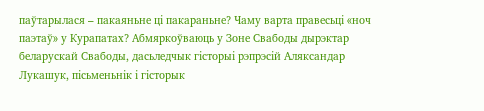паўтарылася – пакаяньне ці пакараньне? Чаму варта правесьці «ноч паэтаў» у Курапатах? Абмяркоўваюць у Зоне Свабоды дырэктар беларускай Свабоды, дасьледчык гісторыі рэпрэсій Аляксандар Лукашук, пісьменьнік і гісторык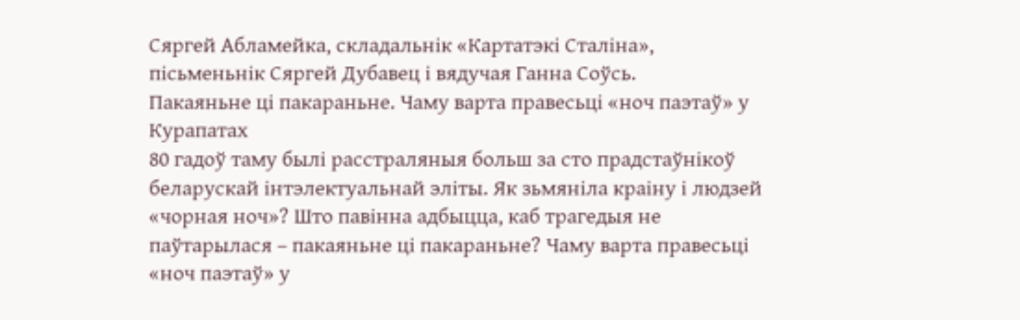Сяргей Абламейка, складальнік «Картатэкі Сталіна», пісьменьнік Сяргей Дубавец і вядучая Ганна Соўсь.
Пакаяньне ці пакараньне. Чаму варта правесьці «ноч паэтаў» у Курапатах
80 гадоў таму былі расстраляныя больш за сто прадстаўнікоў беларускай інтэлектуальнай эліты. Як зьмяніла краіну і людзей «чорная ноч»? Што павінна адбыцца, каб трагедыя не паўтарылася – пакаяньне ці пакараньне? Чаму варта правесьці «ноч паэтаў» у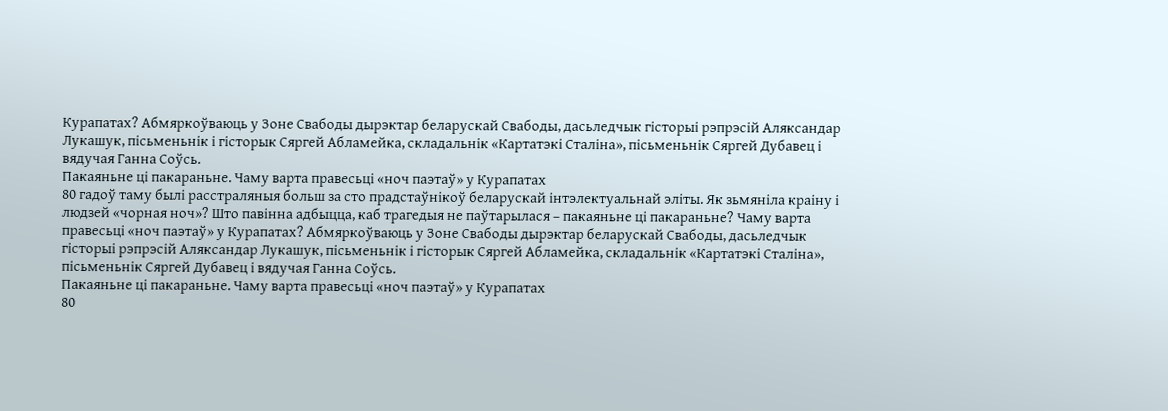Курапатах? Абмяркоўваюць у Зоне Свабоды дырэктар беларускай Свабоды, дасьледчык гісторыі рэпрэсій Аляксандар Лукашук, пісьменьнік і гісторык Сяргей Абламейка, складальнік «Картатэкі Сталіна», пісьменьнік Сяргей Дубавец і вядучая Ганна Соўсь.
Пакаяньне ці пакараньне. Чаму варта правесьці «ноч паэтаў» у Курапатах
80 гадоў таму былі расстраляныя больш за сто прадстаўнікоў беларускай інтэлектуальнай эліты. Як зьмяніла краіну і людзей «чорная ноч»? Што павінна адбыцца, каб трагедыя не паўтарылася – пакаяньне ці пакараньне? Чаму варта правесьці «ноч паэтаў» у Курапатах? Абмяркоўваюць у Зоне Свабоды дырэктар беларускай Свабоды, дасьледчык гісторыі рэпрэсій Аляксандар Лукашук, пісьменьнік і гісторык Сяргей Абламейка, складальнік «Картатэкі Сталіна», пісьменьнік Сяргей Дубавец і вядучая Ганна Соўсь.
Пакаяньне ці пакараньне. Чаму варта правесьці «ноч паэтаў» у Курапатах
80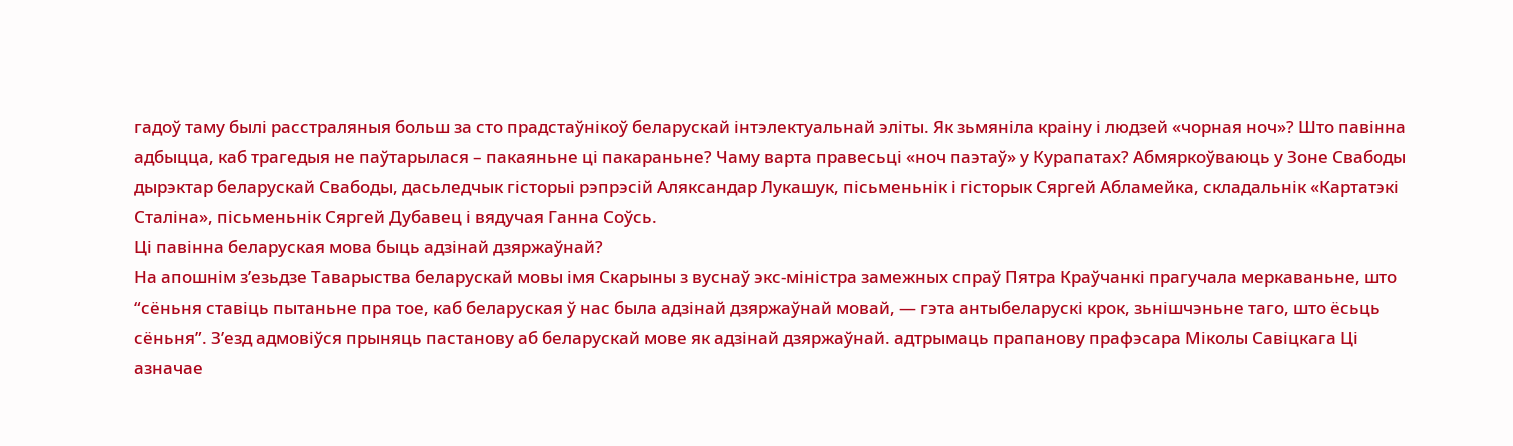гадоў таму былі расстраляныя больш за сто прадстаўнікоў беларускай інтэлектуальнай эліты. Як зьмяніла краіну і людзей «чорная ноч»? Што павінна адбыцца, каб трагедыя не паўтарылася – пакаяньне ці пакараньне? Чаму варта правесьці «ноч паэтаў» у Курапатах? Абмяркоўваюць у Зоне Свабоды дырэктар беларускай Свабоды, дасьледчык гісторыі рэпрэсій Аляксандар Лукашук, пісьменьнік і гісторык Сяргей Абламейка, складальнік «Картатэкі Сталіна», пісьменьнік Сяргей Дубавец і вядучая Ганна Соўсь.
Ці павінна беларуская мова быць адзінай дзяржаўнай?
На апошнім з’езьдзе Таварыства беларускай мовы імя Скарыны з вуснаў экс-міністра замежных спраў Пятра Краўчанкі прагучала меркаваньне, што “сёньня ставіць пытаньне пра тое, каб беларуская ў нас была адзінай дзяржаўнай мовай, — гэта антыбеларускі крок, зьнішчэньне таго, што ёсьць сёньня”. З’езд адмовіўся прыняць пастанову аб беларускай мове як адзінай дзяржаўнай. адтрымаць прапанову прафэсара Міколы Савіцкага Ці азначае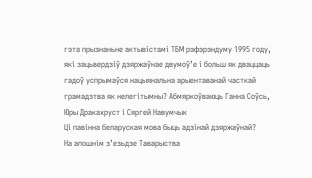гэта прызнаньне актывістамі ТБМ рэфэрэндуму 1995 году, які зацьвердзіў дзяржаўнае двумоў’е і больш як дваццаць гадоў успрымаўся нацыянальна арыентаванай часткай грамадзтва як нелегітымны? Абмяркоўваюць Ганна Соўсь, Юры Дракахруст і Сяргей Навумчык
Ці павінна беларуская мова быць адзінай дзяржаўнай?
На апошнім з’езьдзе Таварыства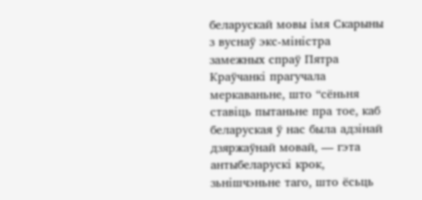беларускай мовы імя Скарыны з вуснаў экс-міністра замежных спраў Пятра Краўчанкі прагучала меркаваньне, што “сёньня ставіць пытаньне пра тое, каб беларуская ў нас была адзінай дзяржаўнай мовай, — гэта антыбеларускі крок, зьнішчэньне таго, што ёсьць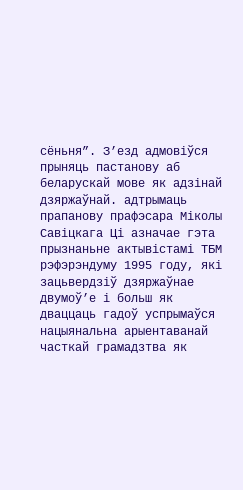сёньня”. З’езд адмовіўся прыняць пастанову аб беларускай мове як адзінай дзяржаўнай. адтрымаць прапанову прафэсара Міколы Савіцкага Ці азначае гэта прызнаньне актывістамі ТБМ рэфэрэндуму 1995 году, які зацьвердзіў дзяржаўнае двумоў’е і больш як дваццаць гадоў успрымаўся нацыянальна арыентаванай часткай грамадзтва як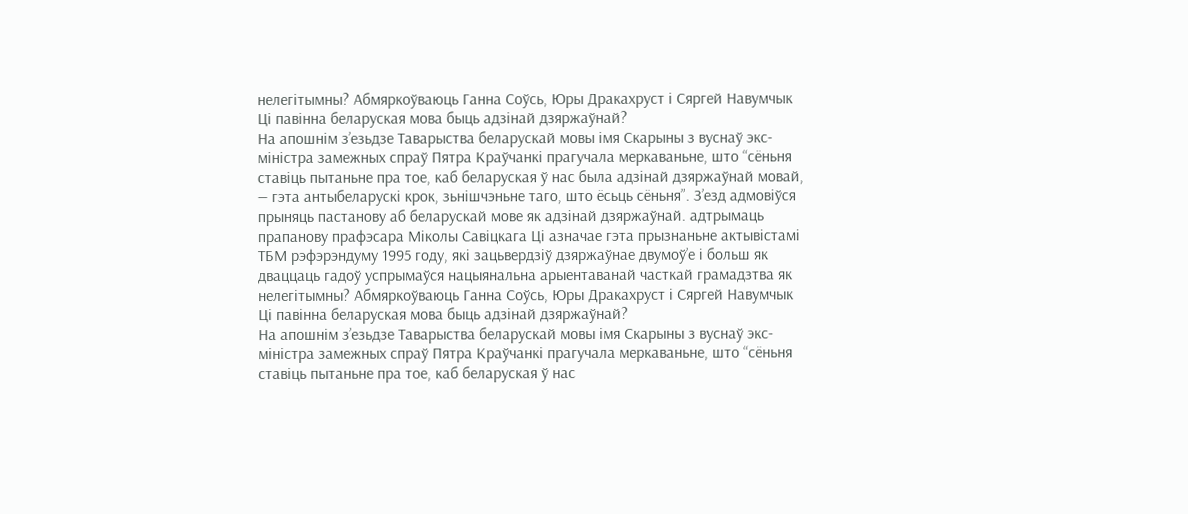нелегітымны? Абмяркоўваюць Ганна Соўсь, Юры Дракахруст і Сяргей Навумчык
Ці павінна беларуская мова быць адзінай дзяржаўнай?
На апошнім з’езьдзе Таварыства беларускай мовы імя Скарыны з вуснаў экс-міністра замежных спраў Пятра Краўчанкі прагучала меркаваньне, што “сёньня ставіць пытаньне пра тое, каб беларуская ў нас была адзінай дзяржаўнай мовай, — гэта антыбеларускі крок, зьнішчэньне таго, што ёсьць сёньня”. З’езд адмовіўся прыняць пастанову аб беларускай мове як адзінай дзяржаўнай. адтрымаць прапанову прафэсара Міколы Савіцкага Ці азначае гэта прызнаньне актывістамі ТБМ рэфэрэндуму 1995 году, які зацьвердзіў дзяржаўнае двумоў’е і больш як дваццаць гадоў успрымаўся нацыянальна арыентаванай часткай грамадзтва як нелегітымны? Абмяркоўваюць Ганна Соўсь, Юры Дракахруст і Сяргей Навумчык
Ці павінна беларуская мова быць адзінай дзяржаўнай?
На апошнім з’езьдзе Таварыства беларускай мовы імя Скарыны з вуснаў экс-міністра замежных спраў Пятра Краўчанкі прагучала меркаваньне, што “сёньня ставіць пытаньне пра тое, каб беларуская ў нас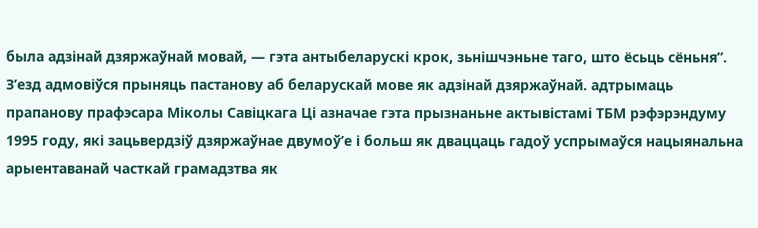была адзінай дзяржаўнай мовай, — гэта антыбеларускі крок, зьнішчэньне таго, што ёсьць сёньня”. З’езд адмовіўся прыняць пастанову аб беларускай мове як адзінай дзяржаўнай. адтрымаць прапанову прафэсара Міколы Савіцкага Ці азначае гэта прызнаньне актывістамі ТБМ рэфэрэндуму 1995 году, які зацьвердзіў дзяржаўнае двумоў’е і больш як дваццаць гадоў успрымаўся нацыянальна арыентаванай часткай грамадзтва як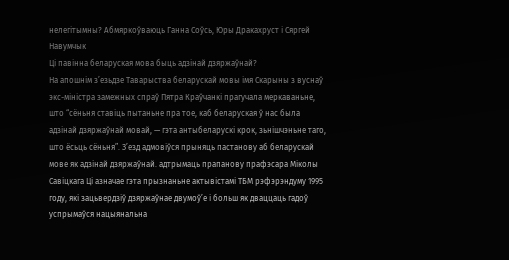нелегітымны? Абмяркоўваюць Ганна Соўсь, Юры Дракахруст і Сяргей Навумчык
Ці павінна беларуская мова быць адзінай дзяржаўнай?
На апошнім з’езьдзе Таварыства беларускай мовы імя Скарыны з вуснаў экс-міністра замежных спраў Пятра Краўчанкі прагучала меркаваньне, што “сёньня ставіць пытаньне пра тое, каб беларуская ў нас была адзінай дзяржаўнай мовай, — гэта антыбеларускі крок, зьнішчэньне таго, што ёсьць сёньня”. З’езд адмовіўся прыняць пастанову аб беларускай мове як адзінай дзяржаўнай. адтрымаць прапанову прафэсара Міколы Савіцкага Ці азначае гэта прызнаньне актывістамі ТБМ рэфэрэндуму 1995 году, які зацьвердзіў дзяржаўнае двумоў’е і больш як дваццаць гадоў успрымаўся нацыянальна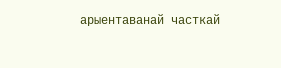арыентаванай часткай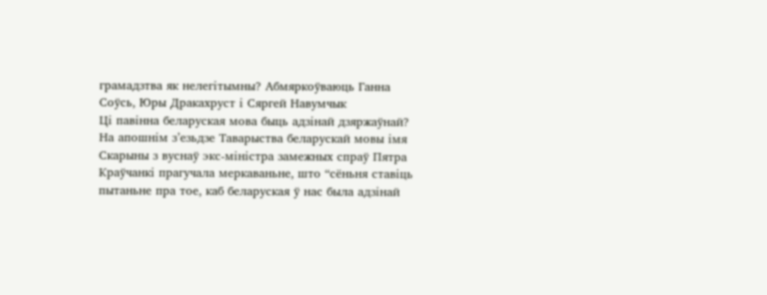грамадзтва як нелегітымны? Абмяркоўваюць Ганна Соўсь, Юры Дракахруст і Сяргей Навумчык
Ці павінна беларуская мова быць адзінай дзяржаўнай?
На апошнім з’езьдзе Таварыства беларускай мовы імя Скарыны з вуснаў экс-міністра замежных спраў Пятра Краўчанкі прагучала меркаваньне, што “сёньня ставіць пытаньне пра тое, каб беларуская ў нас была адзінай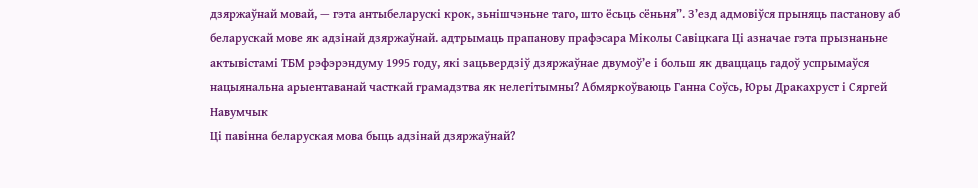дзяржаўнай мовай, — гэта антыбеларускі крок, зьнішчэньне таго, што ёсьць сёньня”. З’езд адмовіўся прыняць пастанову аб беларускай мове як адзінай дзяржаўнай. адтрымаць прапанову прафэсара Міколы Савіцкага Ці азначае гэта прызнаньне актывістамі ТБМ рэфэрэндуму 1995 году, які зацьвердзіў дзяржаўнае двумоў’е і больш як дваццаць гадоў успрымаўся нацыянальна арыентаванай часткай грамадзтва як нелегітымны? Абмяркоўваюць Ганна Соўсь, Юры Дракахруст і Сяргей Навумчык
Ці павінна беларуская мова быць адзінай дзяржаўнай?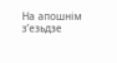На апошнім з’езьдзе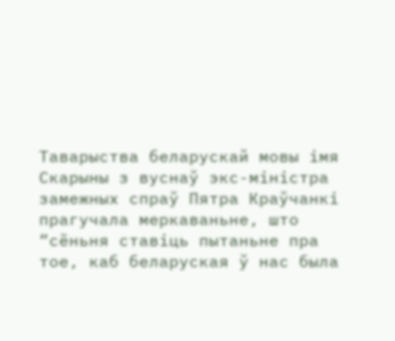Таварыства беларускай мовы імя Скарыны з вуснаў экс-міністра замежных спраў Пятра Краўчанкі прагучала меркаваньне, што “сёньня ставіць пытаньне пра тое, каб беларуская ў нас была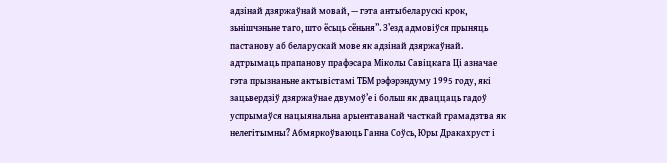адзінай дзяржаўнай мовай, — гэта антыбеларускі крок, зьнішчэньне таго, што ёсьць сёньня”. З’езд адмовіўся прыняць пастанову аб беларускай мове як адзінай дзяржаўнай. адтрымаць прапанову прафэсара Міколы Савіцкага Ці азначае гэта прызнаньне актывістамі ТБМ рэфэрэндуму 1995 году, які зацьвердзіў дзяржаўнае двумоў’е і больш як дваццаць гадоў успрымаўся нацыянальна арыентаванай часткай грамадзтва як нелегітымны? Абмяркоўваюць Ганна Соўсь, Юры Дракахруст і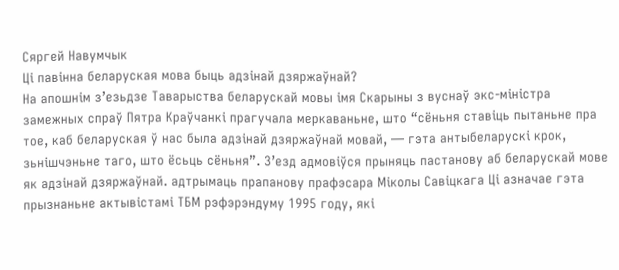Сяргей Навумчык
Ці павінна беларуская мова быць адзінай дзяржаўнай?
На апошнім з’езьдзе Таварыства беларускай мовы імя Скарыны з вуснаў экс-міністра замежных спраў Пятра Краўчанкі прагучала меркаваньне, што “сёньня ставіць пытаньне пра тое, каб беларуская ў нас была адзінай дзяржаўнай мовай, — гэта антыбеларускі крок, зьнішчэньне таго, што ёсьць сёньня”. З’езд адмовіўся прыняць пастанову аб беларускай мове як адзінай дзяржаўнай. адтрымаць прапанову прафэсара Міколы Савіцкага Ці азначае гэта прызнаньне актывістамі ТБМ рэфэрэндуму 1995 году, які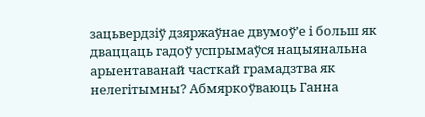зацьвердзіў дзяржаўнае двумоў’е і больш як дваццаць гадоў успрымаўся нацыянальна арыентаванай часткай грамадзтва як нелегітымны? Абмяркоўваюць Ганна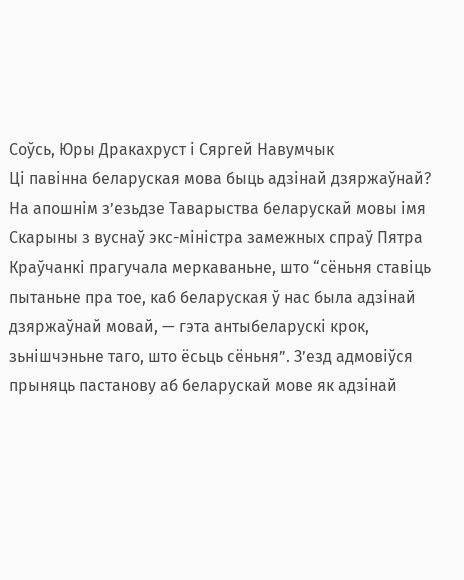Соўсь, Юры Дракахруст і Сяргей Навумчык
Ці павінна беларуская мова быць адзінай дзяржаўнай?
На апошнім з’езьдзе Таварыства беларускай мовы імя Скарыны з вуснаў экс-міністра замежных спраў Пятра Краўчанкі прагучала меркаваньне, што “сёньня ставіць пытаньне пра тое, каб беларуская ў нас была адзінай дзяржаўнай мовай, — гэта антыбеларускі крок, зьнішчэньне таго, што ёсьць сёньня”. З’езд адмовіўся прыняць пастанову аб беларускай мове як адзінай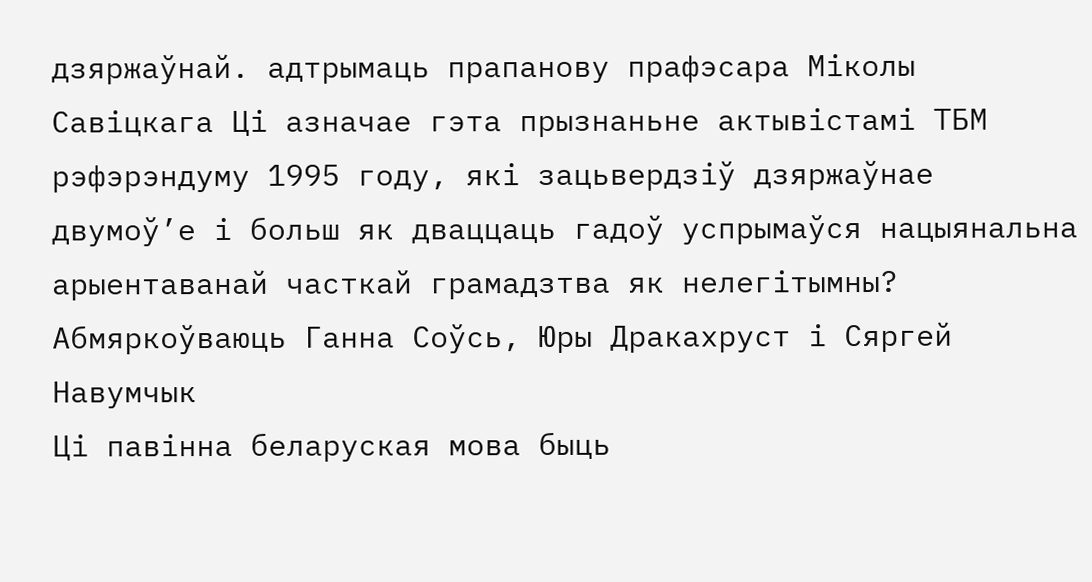дзяржаўнай. адтрымаць прапанову прафэсара Міколы Савіцкага Ці азначае гэта прызнаньне актывістамі ТБМ рэфэрэндуму 1995 году, які зацьвердзіў дзяржаўнае двумоў’е і больш як дваццаць гадоў успрымаўся нацыянальна арыентаванай часткай грамадзтва як нелегітымны? Абмяркоўваюць Ганна Соўсь, Юры Дракахруст і Сяргей Навумчык
Ці павінна беларуская мова быць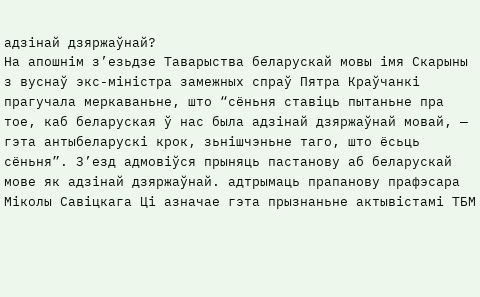адзінай дзяржаўнай?
На апошнім з’езьдзе Таварыства беларускай мовы імя Скарыны з вуснаў экс-міністра замежных спраў Пятра Краўчанкі прагучала меркаваньне, што “сёньня ставіць пытаньне пра тое, каб беларуская ў нас была адзінай дзяржаўнай мовай, — гэта антыбеларускі крок, зьнішчэньне таго, што ёсьць сёньня”. З’езд адмовіўся прыняць пастанову аб беларускай мове як адзінай дзяржаўнай. адтрымаць прапанову прафэсара Міколы Савіцкага Ці азначае гэта прызнаньне актывістамі ТБМ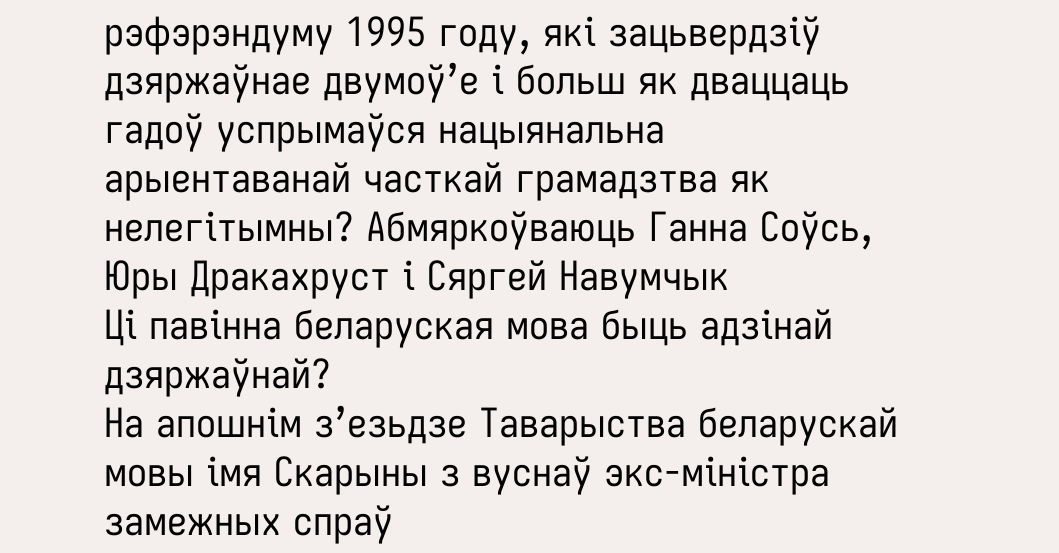рэфэрэндуму 1995 году, які зацьвердзіў дзяржаўнае двумоў’е і больш як дваццаць гадоў успрымаўся нацыянальна арыентаванай часткай грамадзтва як нелегітымны? Абмяркоўваюць Ганна Соўсь, Юры Дракахруст і Сяргей Навумчык
Ці павінна беларуская мова быць адзінай дзяржаўнай?
На апошнім з’езьдзе Таварыства беларускай мовы імя Скарыны з вуснаў экс-міністра замежных спраў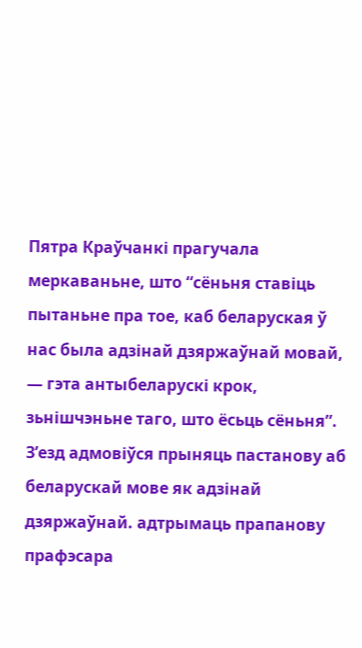Пятра Краўчанкі прагучала меркаваньне, што “сёньня ставіць пытаньне пра тое, каб беларуская ў нас была адзінай дзяржаўнай мовай, — гэта антыбеларускі крок, зьнішчэньне таго, што ёсьць сёньня”. З’езд адмовіўся прыняць пастанову аб беларускай мове як адзінай дзяржаўнай. адтрымаць прапанову прафэсара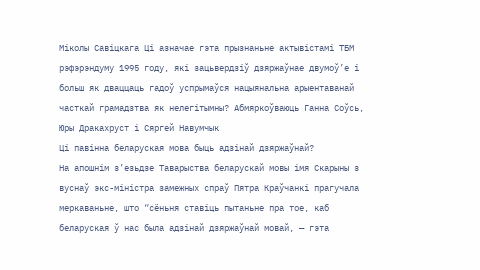Міколы Савіцкага Ці азначае гэта прызнаньне актывістамі ТБМ рэфэрэндуму 1995 году, які зацьвердзіў дзяржаўнае двумоў’е і больш як дваццаць гадоў успрымаўся нацыянальна арыентаванай часткай грамадзтва як нелегітымны? Абмяркоўваюць Ганна Соўсь, Юры Дракахруст і Сяргей Навумчык
Ці павінна беларуская мова быць адзінай дзяржаўнай?
На апошнім з’езьдзе Таварыства беларускай мовы імя Скарыны з вуснаў экс-міністра замежных спраў Пятра Краўчанкі прагучала меркаваньне, што “сёньня ставіць пытаньне пра тое, каб беларуская ў нас была адзінай дзяржаўнай мовай, — гэта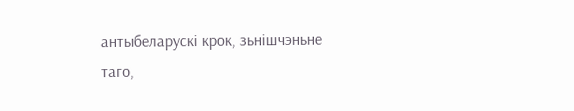антыбеларускі крок, зьнішчэньне таго,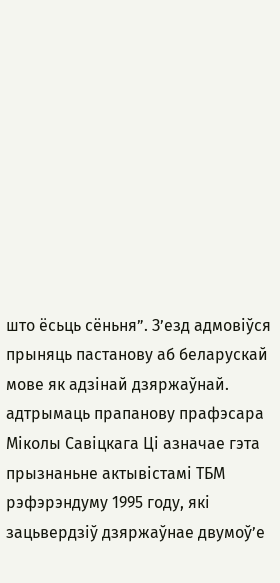што ёсьць сёньня”. З’езд адмовіўся прыняць пастанову аб беларускай мове як адзінай дзяржаўнай. адтрымаць прапанову прафэсара Міколы Савіцкага Ці азначае гэта прызнаньне актывістамі ТБМ рэфэрэндуму 1995 году, які зацьвердзіў дзяржаўнае двумоў’е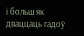і больш як дваццаць гадоў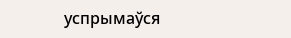успрымаўся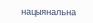нацыянальна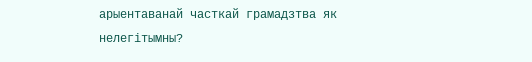арыентаванай часткай грамадзтва як нелегітымны?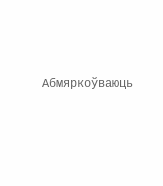Абмяркоўваюць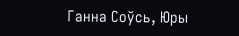Ганна Соўсь, Юры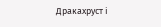Дракахруст і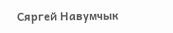Сяргей Навумчык